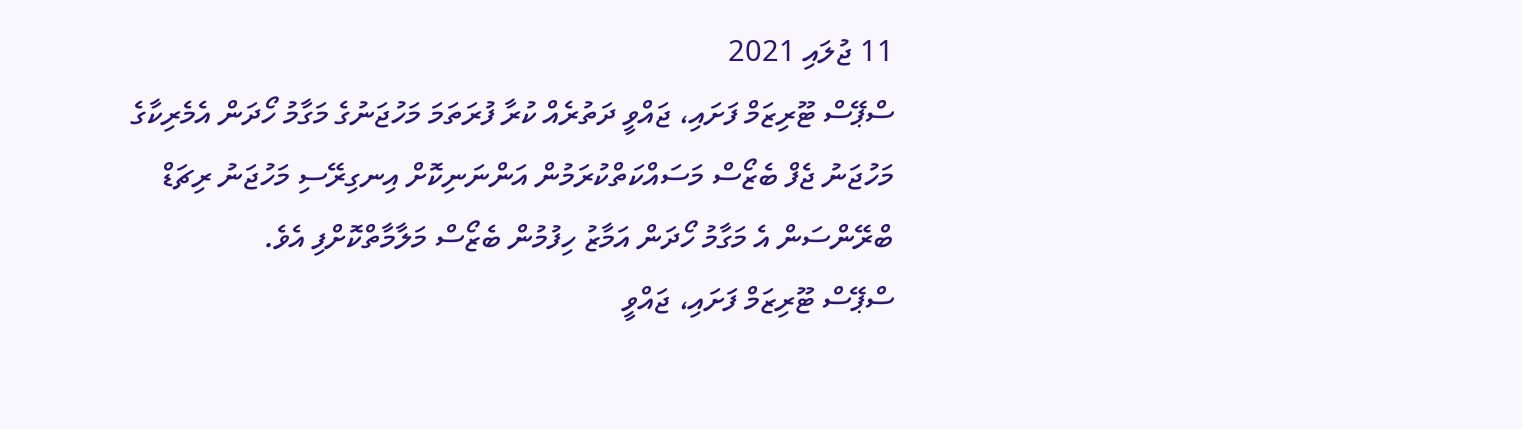11 ޖުލައި 2021
ސްޕޭސް ޓޫރިޒަމް ފަށައި، ޖައްވީ ދަތުރެއް ކުރާ ފުރަތަމަ މަހުޖަނުގެ މަގާމު ހޯދަން އެމެރިކާގެ މަހުޖަނު ޖެފް ބެޒޯސް މަސައްކަތްކުރަމުން އަންނަނިކޮށް އިނގިރޭސި މަހުޖަނު ރިޗަޑް ބްރޭންސަން އެ މަގާމު ހޯދަން އަމާޒު ހިފުމުން ބެޒޯސް މަލާމާތްކޮށްފި އެވެ.
ސްޕޭސް ޓޫރިޒަމް ފަށައި، ޖައްވީ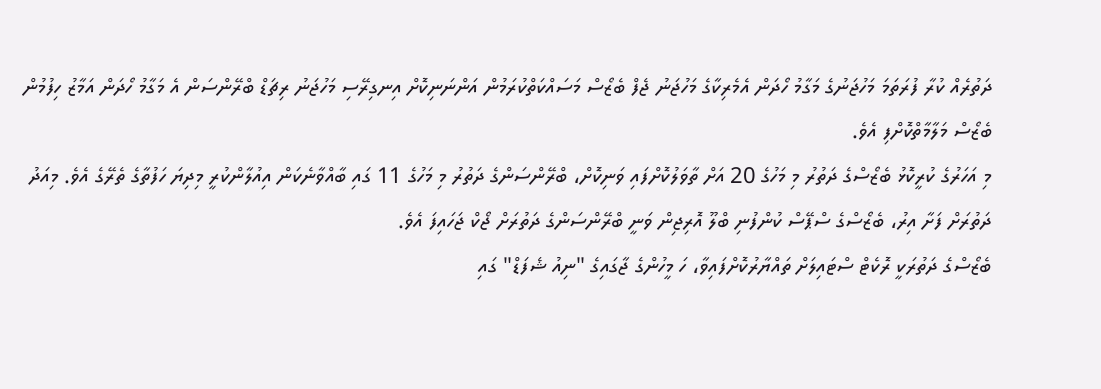ދަތުރެއް ކުރާ ފުރަތަމަ މަހުޖަނުގެ މަގާމު ހޯދަން އެމެރިކާގެ މަހުޖަނު ޖެފް ބެޒޯސް މަސައްކަތްކުރަމުން އަންނަނިކޮށް އިނގިރޭސި މަހުޖަނު ރިޗަޑް ބްރޭންސަން އެ މަގާމު ހޯދަން އަމާޒު ހިފުމުން ބެޒޯސް މަލާމާތްކޮށްފި އެވެ.
މި އަހަރުގެ ކުރީކޮޅު ބެޒޯސްގެ ދަތުރު މި މަހުގެ 20 އަށް ތާވަލުކޮށްފައި ވަނިކޮށް، ބްރޭންސަންގެ ދަތުރު މި މަހުގެ 11 ގައި ބާއްވާނެކަން އިއުލާންކުރީ މިދިޔަ ހަފުތާގެ ތެރޭގެ އެވެ. މިއަދު ދަތުރަށް ފަށާ އިރު، ބެޒޯސްގެ ސްޕޭސް ކުންފުނި ބްލޫ އޮރިޖިން ވަނީ ބްރޭންސަންގެ ދަތުރަށް ޖޯކް ޖަހައިފަ އެވެ.
ބެޒޯސްގެ ދަތުރަކީ ރޮކެޓް ސްޓައިލަށް ތައްޔާރުކޮށްފައިވާ، ހަ މީހުންގެ ޖާގައިގެ "ނިއު ޝެފަޑް" ގައި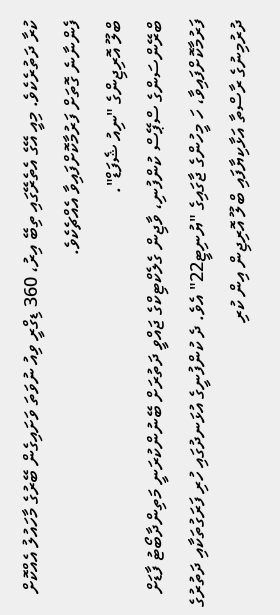ކުރާ ދަތުރެކެވެ. މިއީ އޭގެ އެތެރޭގައި ތިބޭ އިރު، 360 ޑިގްރީ ވިއު ނުވަތަ ވަށައިގެން ބޭރުގެ މާހައުލު އެއްކޮށް ފެންނާނެ ގޮތަށް ފަރުމާކޮށްފައިވާ އެއްޗެކެވެ.
ބްލޫ އޮރިޖިންގެ "ނިއު ޝެފަޑް".
ބްރޭންސަންގެ ސްޕޭސް ކުންފުނި، ވާޖިން ގެލެކްޓިކްގެ ޖައްވީ ދަތުރަށް ބޭނުންކުރަނީ މަތިންދާބޯޓު ފާޑަށް ފަރުމާކޮށްފައިވާ، ހަ މީހުންގެ ޖާގައިގެ "ޔުނިޓީ22" އެވެ. ދެ ކުންފުނީގެ އުޅަނދުގައި ހުރި ފަރަގުތަކާއި ދަތުރުގެ ދުރުމިނުގެ ރާސްތާ އަޅާކިޔާފައި ބްލޫ އޮރިޖިން އިން ކުރި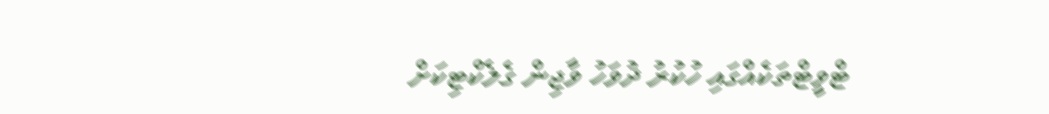ޓްވީޓްތަކެއްގައި ހުކުރު ދުވަހު ވާޖިން ގެލެކްޓިކަށް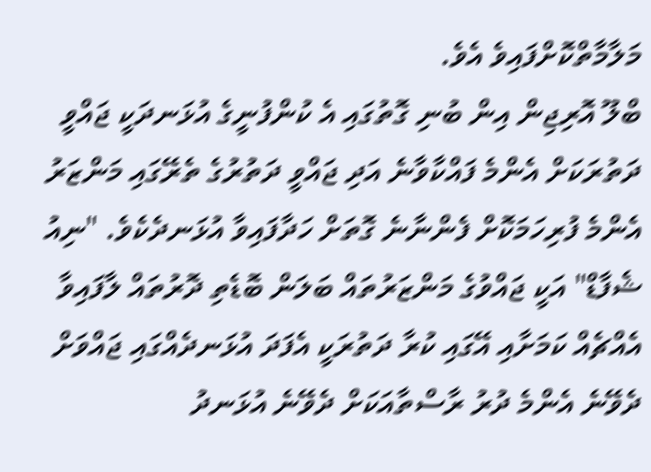މަލާމާތްކޮށްފައިވެ އެވެ.
ބްލޫ އޮރިޖިން އިން ބުނި ގޮތުގައި އެ ކުންފުނީގެ އުޅަނދަކީ ޖައްވީ ދަތުރަކަށް އެންމެ ފައްކާވާނެ އަދި ޖައްވީ ދަތުރުގެ ތެރޭގައި މަންޒަރު އެންމެ ފުރިހަމަކޮށް ފެންނާނެ ގޮތަށް ހަދާފައިވާ އުޅަނދެކެވެ. "ނިއު ޝެފާޑް" އަކީ ޖައްވުގެ މަންޒަރުތައް ބަލަން ބޮޑެތި ދޮރުތައް ލާފައިވާ އެއްޗެއް ކަމަށާއި އޭގައި ކުރާ ދަތުރަކީ އެފަދަ އުޅަނދެއްގައި ޖައްވަށް ދެވޭނެ އެންމެ ދުރު ރާސްތާއަކަށް ދެވޭނެ އުޅަނދު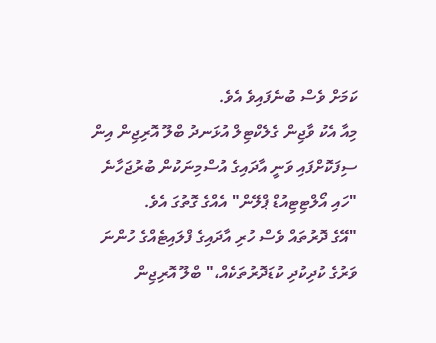ކަމަށް ވެސް ބުނެފައިވެ އެވެ.
މިއާ އެކު ވާޖިން ގެލެކްޓިލް އުޅަނދު ބްލޫ އޮރިޖިން އިން ސިފަކޮށްފައި ވަނީ އާދައިގެ އުސްމިނަކުން ބުރުޖަހާނެ "ހައި އޯލްޓިޓިއުޑް ޕްލޭން" އެއްގެ ގޮތުގަ އެވެ.
"އޭގެ ދޮރުތައް ވެސް ހުރި އާދައިގެ ފްލައިޓެއްގެ ހުންނަ ވަރުގެ ކުދިކުދި ކުޑަދޮރުތަކެއް،" ބްލޫ އޮރިޖިން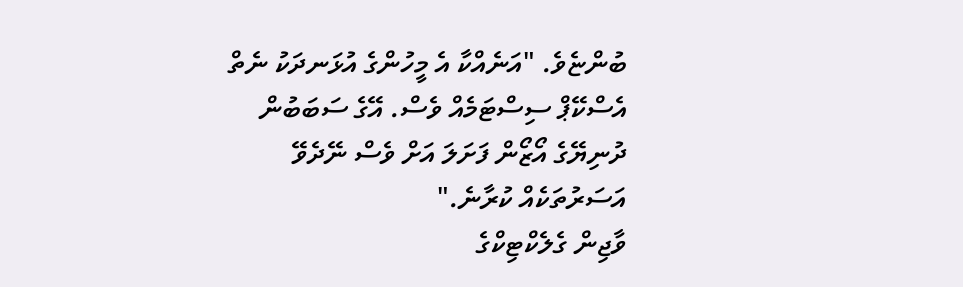ބުންޏެވެ. "އަނެއްކާ އެ މީހުންގެ އުޅަނދަކު ނެތް އެސްކޭޕް ސިސްޓަމެއް ވެސް. އޭގެ ސަބަބުން ދުނިޔޭގެ އޯޒޯން ފަށަލަ އަށް ވެސް ނޭދެވޭ އަސަރުތަކެއް ކުރާނެ."
ވާޖިން ގެލެކްޓިކްގެ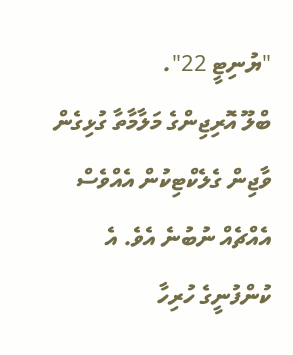"ޔުނިޓީ 22".
ބްލޫ އޮރިޖިންގެ މަލާމާތާ ގުޅިގެން ވާޖިން ގެލެކްޓިކުން އެއްވެސް އެއްޗެއް ނުބުނެ އެވެ. އެ ކުންފުނީގެ ހުރިހާ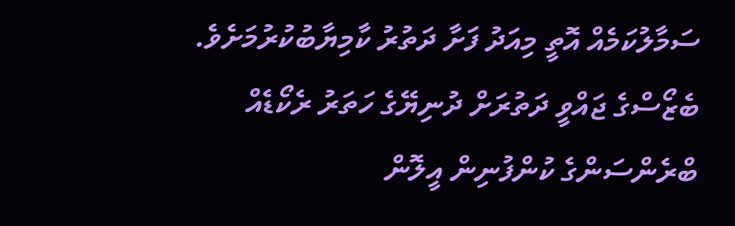ސަމާލުކަމެއް އޮތީ މިއަދު ފަށާ ދަތުރު ކާމިޔާބުކުރުމަށެވެ.
ބެޒޯސްގެ ޖައްވީ ދަތުރަށް ދުނިޔޭގެ ހަތަރު ރެކޯޑެއް
ބްރެންސަންގެ ކުންފުނިން އީލޮން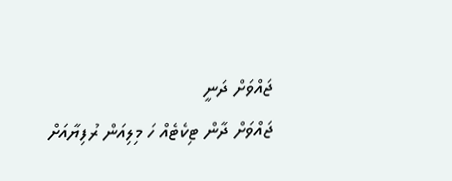ޖައްވަށް ދަނީ
ޖައްވަށް ދާން ޓިކެޓެއް ހަ މިލިއަން ރުފިޔާއަށް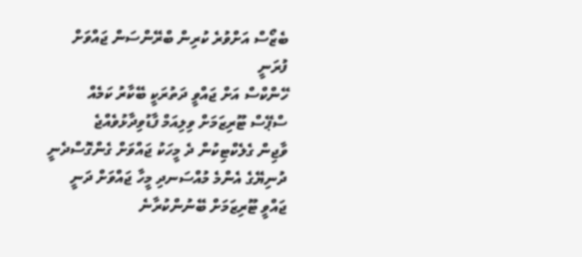ބެޒޯސް އަށްވުރެ ކުރިން ބްރޭންސަން ޖައްވަށް ފުރަނީ
ހޭންކްސް އަށް ޖައްވީ ދަތުރަކީ ބޭކާރު ކަމެއް
ސްޕޭސް ޓޫރިޒަމަށް ވިލިއަމް ފާޑުވިދާޅުވެއްޖެ
ވާޖިން ގެލެކްޓިކުން ދެ މީހަކު ޖައްވަށް ގެންގޮސްދެނީ
ދުނިޔޭގެ އެންމެ މުއްސަނދި މީހާ ޖައްވަށް ދަނީ
ޖައްވީ ޓޫރިޒަމަށް ބޭނުންކުރާނެ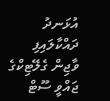އުޅަނދު ދައްކާލައިފި
ވާޖިން ގެލޭޓިކްގެ ޖައްވީ ސޫޓް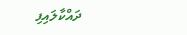ދައްކާލައިފި